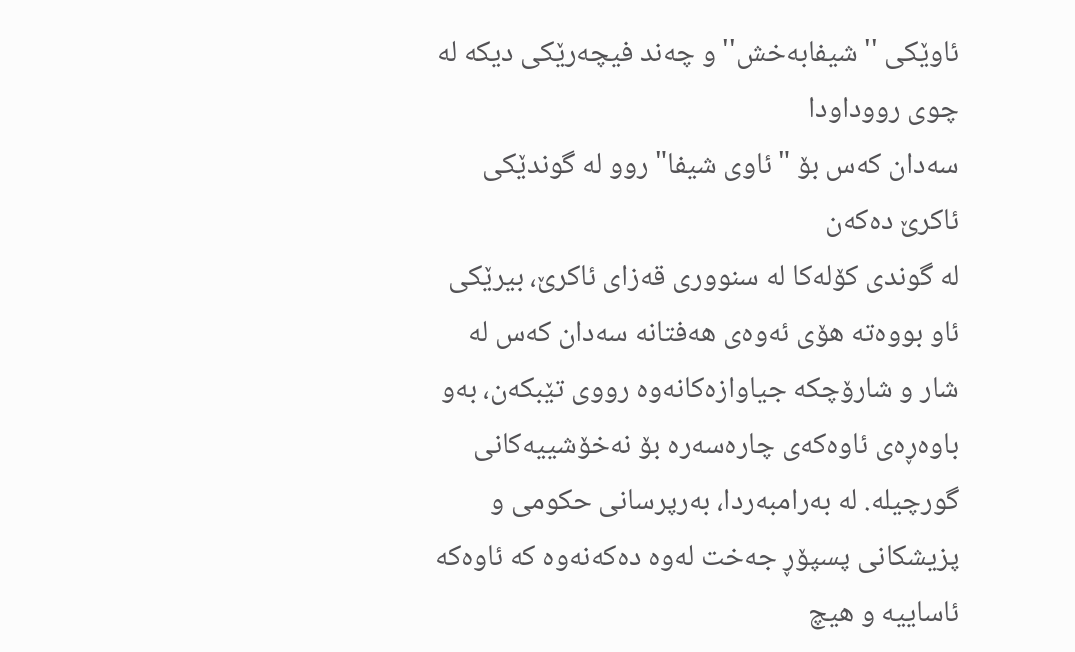ئاوێکی ''شیفابەخش'' و چەند فیچەرێکی دیکە لە چوی رووداودا
سەدان کەس بۆ "ئاوی شیفا" روو لە گوندێکی ئاکرێ دەکەن
لە گوندی کۆلەکا لە سنووری قەزای ئاکرێ، بیرێکی ئاو بووەتە هۆی ئەوەی هەفتانە سەدان کەس لە شار و شارۆچکە جیاوازەکانەوە رووی تێبکەن، بەو باوەڕەی ئاوەکەی چارەسەرە بۆ نەخۆشییەکانی گورچیلە. لە بەرامبەردا، بەرپرسانی حکومی و پزیشکانی پسپۆڕ جەخت لەوە دەکەنەوە کە ئاوەکە ئاساییە و هیچ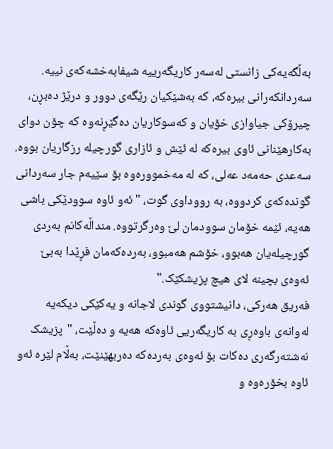بەڵگەیەکی زانستی لەسەر کاریگەرییە شیفابەخشەکەی نییە.
سەردانکەرانی بیرەکە، کە بەشێکیان رێگەی دوور و درێژ دەبڕن، چیرۆکی جیاوازی خۆیان و کەسوکاریان دەگێڕنەوە کە چۆن دوای بەکارهێنانی ئاوی بیرەکە لە ئێش و ئازاری گورچیلە رزگاریان بووە.
سەعدی حەمەد عەلی، کە لە مەخموورەوە بۆ سێیەم جار سەردانی گوندەکەی کردووە، بە رووداوی گوت، "ئەو ئاوە سوودێکی باشی هەیە، ئێمە خۆمان سوودمان لێ وەرگرتووە. منداڵەکانم بەردی گورچیلەیان هەبوو، خۆشم هەمبوو، بەردەکەمان فڕێدا بەبێ ئەوەی بچینە لای هیچ پزیشکێک."
فەریق هەرکی، دانیشتووی گوندی لاجانە و یەکێکی دیکەیە لەوانەی باوەڕی بە کاریگەریی ئاوەکە هەیە و دەڵێت، "پزیشک نەشتەرگەری دەکات بۆ ئەوەی بەردەکە دەربهێنێت، بەڵام لێرە ئەو ئاوە بخۆرەوە و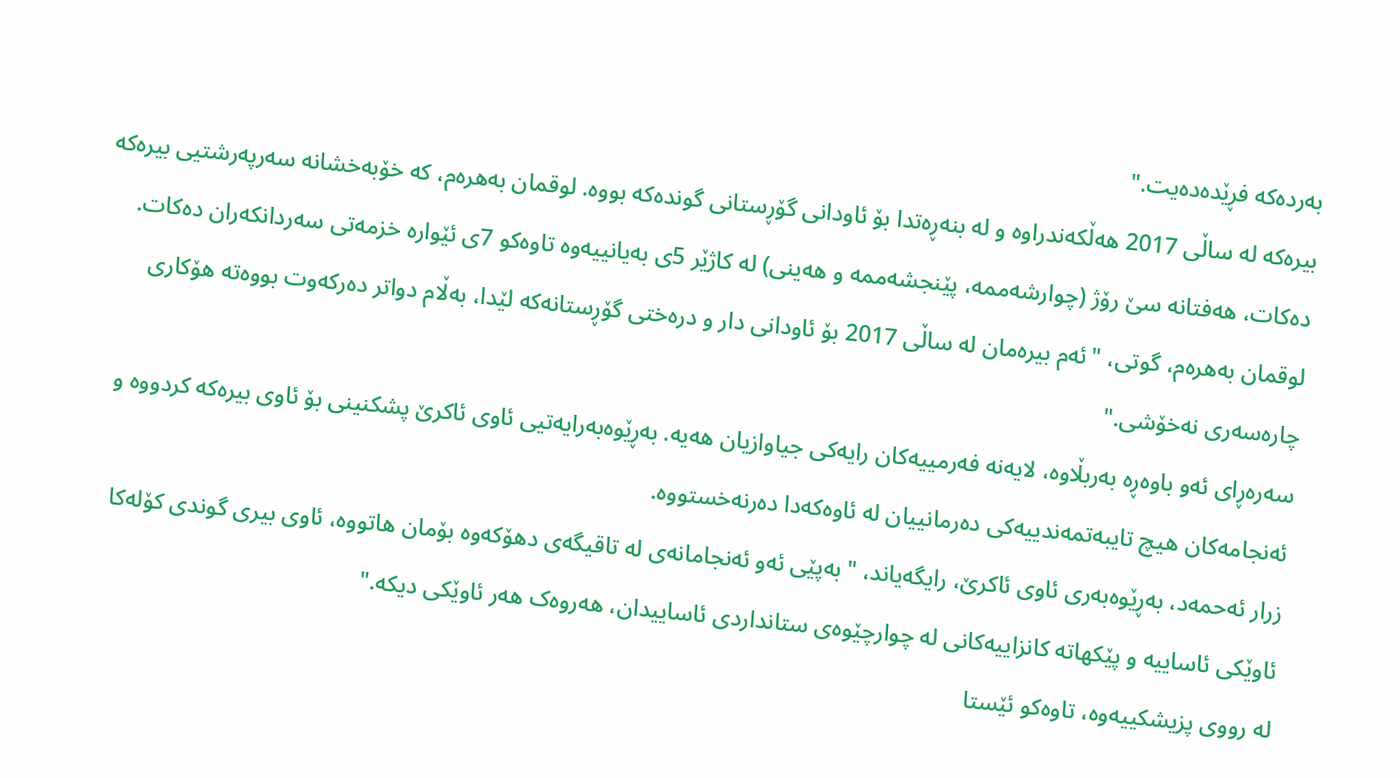بەردەکە فڕێدەدەیت."
بیرەکە لە ساڵی 2017 هەڵکەندراوە و لە بنەڕەتدا بۆ ئاودانی گۆڕستانی گوندەکە بووە. لوقمان بەهرەم، کە خۆبەخشانە سەرپەرشتیی بیرەکە دەکات، هەفتانە سێ رۆژ (چوارشەممە، پێنجشەممە و هەینی) لە کاژێر 5ی بەیانییەوە تاوەکو 7ی ئێوارە خزمەتی سەردانکەران دەکات.
لوقمان بەهرەم، گوتی، "ئەم بیرەمان لە ساڵی 2017 بۆ ئاودانی دار و درەختی گۆڕستانەکە لێدا، بەڵام دواتر دەرکەوت بووەتە هۆکاری چارەسەری نەخۆشی."
سەرەڕای ئەو باوەڕە بەربڵاوە، لایەنە فەرمییەکان رایەکی جیاوازیان هەیە. بەڕێوەبەرایەتیی ئاوی ئاکرێ پشکنینی بۆ ئاوی بیرەکە کردووە و ئەنجامەکان هیچ تایبەتمەندییەکی دەرمانییان لە ئاوەکەدا دەرنەخستووە.
زرار ئەحمەد، بەڕێوەبەری ئاوی ئاکرێ، رایگەیاند، "بەپێی ئەو ئەنجامانەی لە تاقیگەی دهۆکەوە بۆمان هاتووە، ئاوی بیری گوندی کۆلەکا ئاوێکی ئاساییە و پێکهاتە کانزاییەکانی لە چوارچێوەی ستانداردی ئاساییدان، هەروەک هەر ئاوێکی دیکە."
لە رووی پزیشکییەوە، تاوەکو ئێستا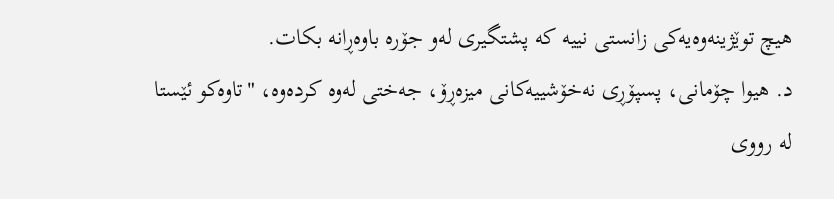هیچ توێژینەوەیەکی زانستی نییە کە پشتگیری لەو جۆرە باوەڕانە بکات.
د. هیوا چۆمانی، پسپۆڕی نەخۆشییەکانی میزەڕۆ، جەختی لەوە کردەوە، "تاوەکو ئێستا لە رووی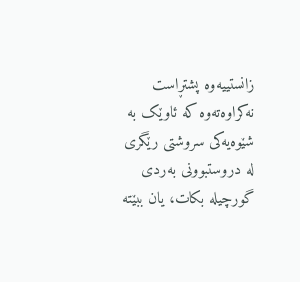زانستییەوە پشتڕاست نەکراوەتەوە کە ئاوێک بە شێوەیەکی سروشتی رێگری لە دروستبوونی بەردی گورچیلە بکات، یان ببێتە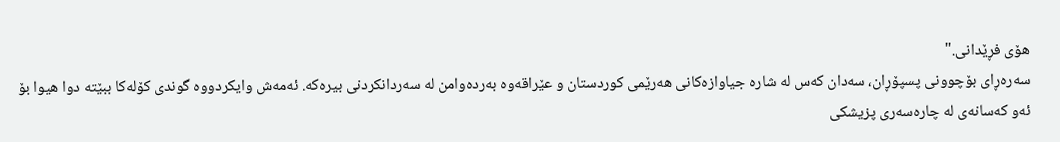هۆی فڕێدانی."
سەرەڕای بۆچوونی پسپۆڕان، سەدان کەس لە شارە جیاوازەکانی هەرێمی کوردستان و عێراقەوە بەردەوامن لە سەردانکردنی بیرەکە. ئەمەش وایکردووە گوندی کۆلەکا ببێتە دوا هیوا بۆ ئەو کەسانەی لە چارەسەری پزیشکی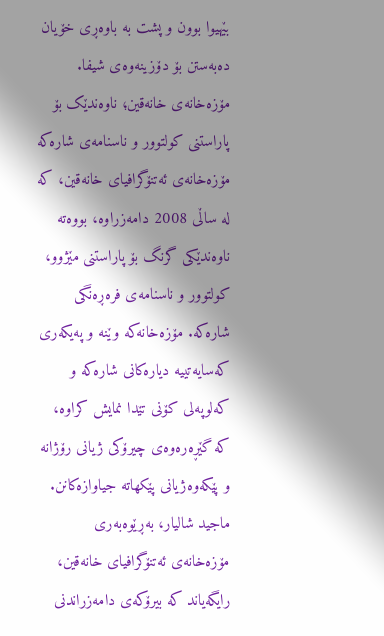بێهیوا بوون و پشت بە باوەڕی خۆیان دەبەستن بۆ دۆزینەوەی شیفا.
مۆزەخانەی خانەقین؛ ناوەندێک بۆ پاراستنی کولتوور و ناسنامەی شارەکە
مۆزەخانەی ئەتنۆگرافیای خانەقین، کە لە ساڵی 2008 دامەزراوە، بووەتە ناوەندێکی گرنگ بۆ پاراستنی مێژوو، کولتوور و ناسنامەی فرەڕەنگی شارەکە. مۆزەخانەکە وێنە و پەیکەری کەسایەتییە دیارەکانی شارەکە و کەلوپەلی کۆنی تێدا نمایش کراوە، کە گێڕەرەوەی چیرۆکی ژیانی رۆژانە و پێکەوەژیانی پێکهاتە جیاوازەکانن.
ماجید شالیار، بەڕێوەبەری مۆزەخانەی ئەتنۆگرافیای خانەقین، رایگەیاند کە بیرۆکەی دامەزراندنی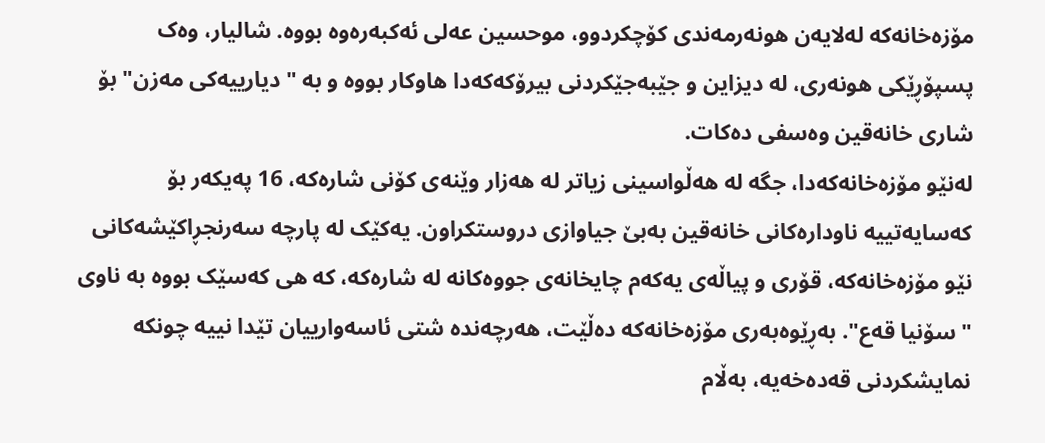مۆزەخانەکە لەلایەن هونەرمەندی کۆچکردوو، موحسین عەلی ئەکبەرەوە بووە. شالیار، وەک پسپۆڕێکی هونەری، لە دیزاین و جێبەجێکردنی بیرۆکەکەدا هاوکار بووە و بە "دیارییەکی مەزن" بۆ شاری خانەقین وەسفی دەکات.
لەنێو مۆزەخانەکەدا، جگە لە هەڵواسینی زیاتر لە هەزار وێنەی کۆنی شارەکە، 16 پەیکەر بۆ کەسایەتییە ناودارەکانی خانەقین بەبێ جیاوازی دروستکراون. یەکێک لە پارچە سەرنجڕاکێشەکانی نێو مۆزەخانەکە، قۆری و پیاڵەی یەکەم چایخانەی جووەکانە لە شارەکە، کە هی کەسێک بووە بە ناوی "سۆنیا قەع". بەڕێوەبەری مۆزەخانەکە دەڵێت، هەرچەندە شتی ئاسەوارییان تێدا نییە چونکە نمایشکردنی قەدەخەیە، بەڵام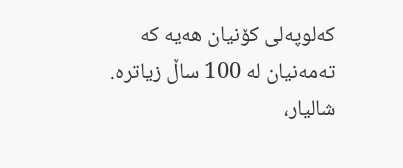کەلوپەلی کۆنیان هەیە کە تەمەنیان لە 100 ساڵ زیاترە.
شالیار،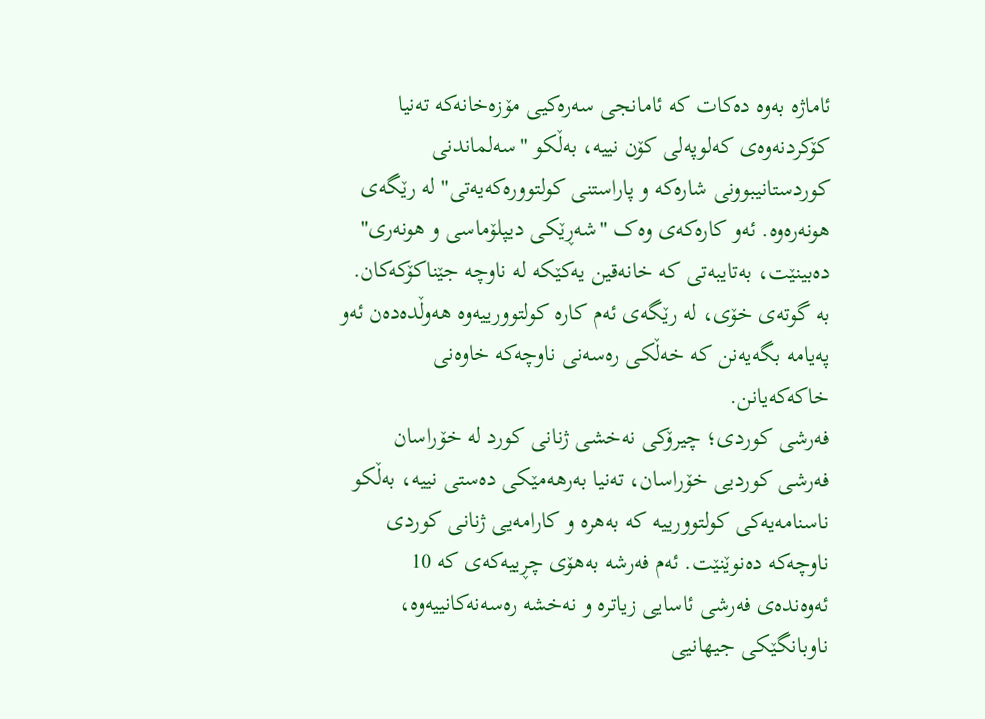ئاماژە بەوە دەکات کە ئامانجی سەرەکیی مۆزەخانەکە تەنیا کۆکردنەوەی کەلوپەلی کۆن نییە، بەڵکو "سەلماندنی کوردستانیبوونی شارەکە و پاراستنی کولتوورەکەیەتی" لە رێگەی هونەرەوە. ئەو کارەکەی وەک "شەڕێکی دیپلۆماسی و هونەری" دەبینێت، بەتایبەتی کە خانەقین یەکێکە لە ناوچە جێناکۆکەکان. بە گوتەی خۆی، لە رێگەی ئەم کارە کولتوورییەوە هەوڵدەدەن ئەو پەیامە بگەیەنن کە خەڵکی رەسەنی ناوچەکە خاوەنی خاکەکەیانن.
فەرشی کوردی؛ چیرۆکی نەخشی ژنانی کورد لە خۆراسان
فەرشی کوردیی خۆراسان، تەنیا بەرهەمێکی دەستی نییە، بەڵکو ناسنامەیەکی کولتوورییە کە بەهرە و کارامەیی ژنانی کوردی ناوچەکە دەنوێنێت. ئەم فەرشە بەهۆی چڕییەکەی کە 10 ئەوەندەی فەرشی ئاسایی زیاترە و نەخشە رەسەنەکانییەوە، ناوبانگێکی جیهانیی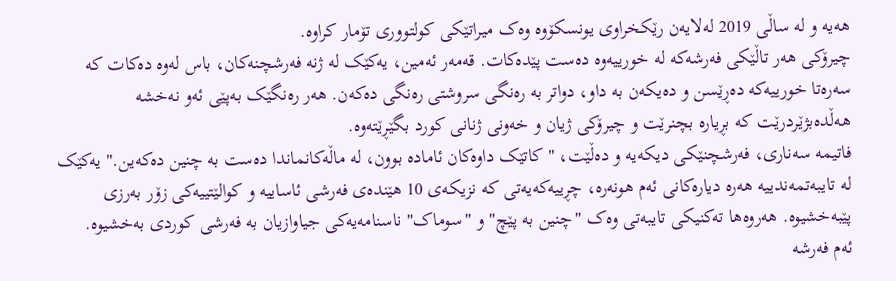هەیە و لە ساڵی 2019 لەلایەن رێکخراوی یونسکۆوە وەک میراتێکی کولتووری تۆمار کراوە.
چیرۆکی هەر تاڵێکی فەرشەکە لە خورییەوە دەست پێدەکات. قەمەر ئەمین، یەکێک لە ژنە فەرشچنەکان، باس لەوە دەکات کە سەرەتا خورییەکە دەڕێسن و دەیکەن بە داو، دواتر بە رەنگی سروشتی رەنگی دەکەن. هەر رەنگێک بەپێی ئەو نەخشە هەڵدەبژێردرێت کە بڕیارە بچنرێت و چیرۆکی ژیان و خەونی ژنانی کورد بگێڕێتەوە.
فاتیمە سەناری، فەرشچنێکی دیکەیە و دەڵێت، "کاتێک داوەکان ئامادە بوون، لە ماڵەکانماندا دەست بە چنین دەکەین." یەکێک لە تایبەتمەندییە هەرە دیارەکانی ئەم هونەرە، چڕییەکەیەتی کە نزیکەی 10 هێندەی فەرشی ئاساییە و کوالێتییەکی زۆر بەرزی پێبەخشیوە. هەروەها تەکنیکی تایبەتی وەک "چنین بە پێچ" و "سوماک" ناسنامەیەکی جیاوازیان بە فەرشی کوردی بەخشیوە.
ئەم فەرشە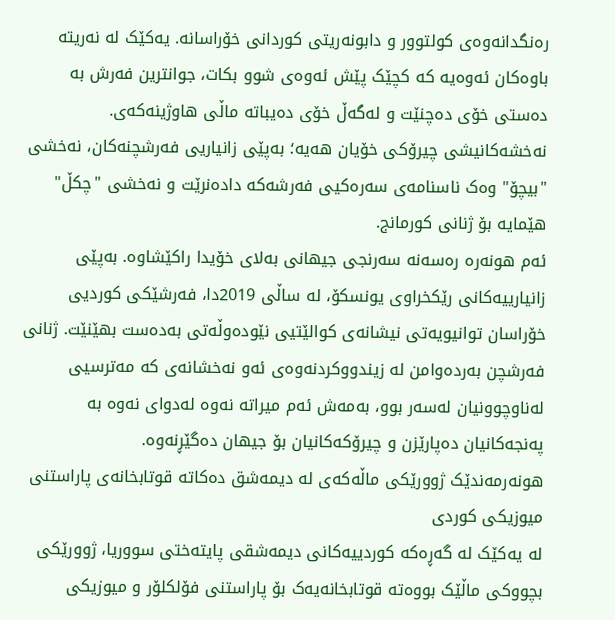رەنگدانەوەی کولتوور و دابونەریتی کوردانی خۆراسانە. یەکێک لە نەریتە باوەکان ئەوەیە کە کچێک پێش ئەوەی شوو بکات، جوانترین فەرش بە دەستی خۆی دەچنێت و لەگەڵ خۆی دەیباتە ماڵی هاوژینەکەی. نەخشەکانیشی چیرۆکی خۆیان هەیە؛ بەپێی زانیاریی فەرشچنەکان، نەخشی "بیچۆ" وەک ناسنامەی سەرەکیی فەرشەکە دادەنرێت و نەخشی "چکڵ" هێمایە بۆ ژنانی کورمانج.
ئەم هونەرە رەسەنە سەرنجی جیهانی بەلای خۆیدا راکێشاوە. بەپێی زانیارییەکانی رێکخراوی یونسکۆ، لە ساڵی 2019دا، فەرشێکی کوردیی خۆراسان توانیویەتی نیشانەی کوالێتیی نێودەوڵەتی بەدەست بهێنێت. ژنانی فەرشچن بەردەوامن لە زیندووکردنەوەی ئەو نەخشانەی کە مەترسیی لەناوچوونیان لەسەر بوو، بەمەش ئەم میراتە نەوە لەدوای نەوە بە پەنجەکانیان دەپارێزن و چیرۆکەکانیان بۆ جیهان دەگێڕنەوە.
هونەرمەندێک ژوورێکی ماڵەکەی لە دیمەشق دەکاتە قوتابخانەی پاراستنی میوزیکی کوردی
لە یەکێک لە گەڕەکە کوردییەکانی دیمەشقی پایتەختی سووریا، ژوورێکی بچووکی ماڵێک بووەتە قوتابخانەیەک بۆ پاراستنی فۆلکلۆر و میوزیکی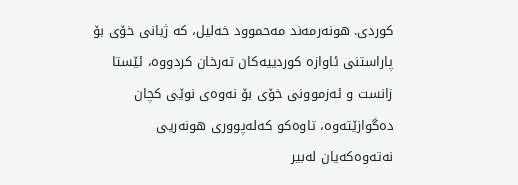کوردی. هونەرمەند مەحموود خەلیل، کە ژیانی خۆی بۆ پاراستنی ئاوازە کوردییەکان تەرخان کردووە، ئێستا زانست و ئەزموونی خۆی بۆ نەوەی نوێی کچان دەگوازێتەوە، تاوەکو کەلەپووری هونەریی نەتەوەکەیان لەبیر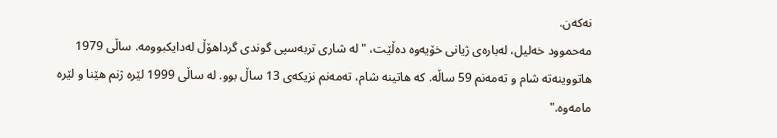نەکەن.
مەحموود خەلیل، لەبارەی ژیانی خۆیەوە دەڵێت، "لە شاری تربەسپی گوندی گرداهۆڵ لەدایکبوومە. ساڵی 1979 هاتووینەتە شام و تەمەنم 59 ساڵە. کە هاتینە شام، تەمەنم نزیکەی 13 ساڵ بوو. لە ساڵی 1999 لێرە ژنم هێنا و لێرە مامەوە."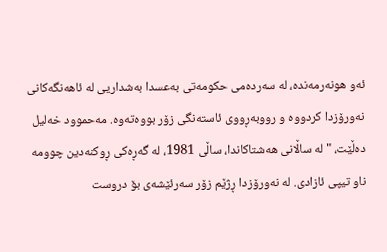ئەو هونەرمەندە، لە سەردەمی حکومەتی بەعسدا بەشداریی لە ئاهەنگەکانی نەورۆزدا کردووە و رووبەڕووی ئاستەنگی زۆر بووەتەوە. مەحموود خەلیل دەڵێت، "لە ساڵانی هەشتاکاندا، ساڵی 1981، لە گەڕەکی ڕوکنەدین چوومە ناو تیپی ئازادی. لە نەورۆزدا ڕژێم زۆر سەرئێشەی بۆ دروست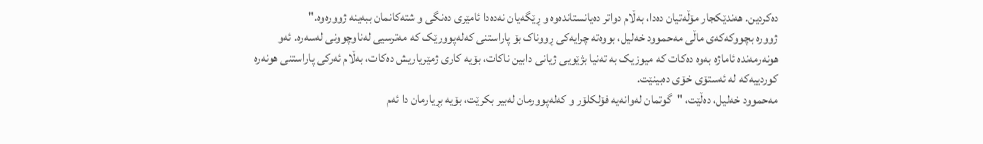دەکردین. هەندێکجار مۆڵەتیان دەدا، بەڵام دواتر دەیانستاندەوە و ڕێگەیان نەدەدا ئامێری دەنگی و شتەکانمان ببەینە ژوورەوە."
ژوورە بچووکەکەی ماڵی مەحموود خەلیل، بووەتە چرایەکی ڕووناک بۆ پاراستنی کەلەپوورێک کە مەترسیی لەناوچوونی لەسەرە. ئەو هونەرمەندە ئاماژە بەوە دەکات کە میوزیک بە تەنیا بژێویی ژیانی دابین ناکات، بۆیە کاری ژمێریاریش دەکات، بەڵام ئەرکی پاراستنی هونەرە کوردییەکە لە ئەستۆی خۆی دەبینێت.
مەحموود خەلیل، دەڵێت، "گوتمان لەوانەیە فۆلکلۆر و کەلەپوورمان لەبیر بکرێت، بۆیە بڕیارمان دا ئەم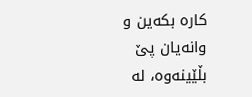کارە بکەین و وانەیان پێ بڵێینەوە، لە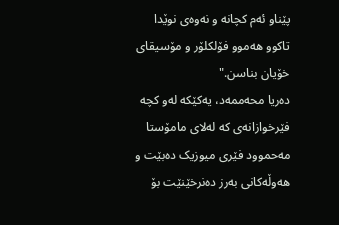پێناو ئەم کچانە و نەوەی نوێدا تاکوو هەموو فۆلکلۆر و مۆسیقای خۆیان بناسن."
دەریا محەممەد، یەکێکە لەو کچە فێرخوازانەی کە لەلای مامۆستا مەحموود فێری میوزیک دەبێت و هەوڵەکانی بەرز دەنرخێنێت بۆ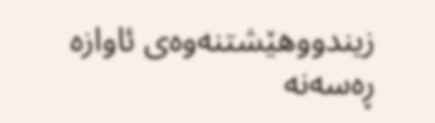زیندووهێشتنەوەی ئاوازە ڕەسەنە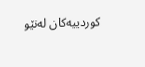کوردییەکان لەنێو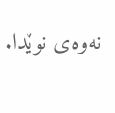نەوەی نوێدا.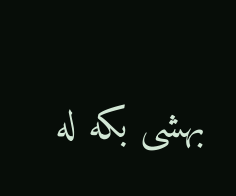بهشی بكه لە